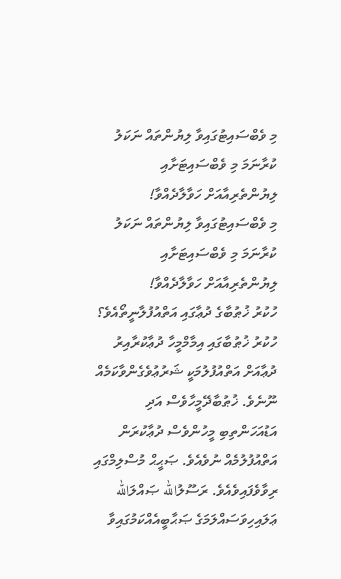މި ވެބްސައިޓުގައިވާ ލިޔުންތައް ނަކަލު ކުރާނަމަ މި ވެބްސައިޓަށާއި ލިޔުންތެރިއާއަށް ހަވާލާދެއްވާ!
މި ވެބްސައިޓުގައިވާ ލިޔުންތައް ނަކަލު ކުރާނަމަ މި ވެބްސައިޓަށާއި ލިޔުންތެރިއާއަށް ހަވާލާދެއްވާ!
ހުކުރު ޚުޠުބާގެ ދުޢާގައި އަތްއުފުލާނީތޯއެވެ؟
ހުކުރު ޚުޠުބާގައި އިމާމްމީހާ ދުޢާކުރާއިރު ދުޢާއަށް އަތްއުފުލުމަކީ ޝަރުޢުވެގެންވާކަމެއް ނޫނެވެ. ޚުޠުބާދޭމީހާވެސް އަދި އަޑުއަހަންތިބި މީހުންވެސް ދުޢާކުރަން އަތްއުފުލުމެއް ނުވެއެވެ. ޞަޙީޙް މުސްލިމްގައި ރިވާވެފައިވެއެވެ. ރަސޫލުالله ޞައްލަالله ޢަލައިހިވަސައްލަމަގެ ޞަޙާބީއެއްކަމުގައިވާ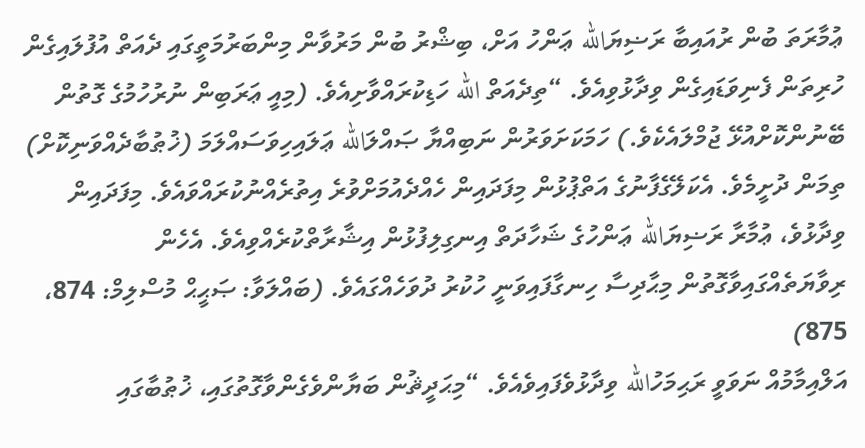ޢުމާރަތަ ބުން ރުއައިބާ ރަޟިޔަالله ޢަންހު އަށް، ބިޝްރު ބުން މަރުވާން މިންބަރުމަތީގައި ދެއަތް އުފުލައިގެން ހުރިތަން ފެނިވަޑައިގެން ވިދާޅުވިއެވެ. “ތިދެއަތް الله ހަޑިކުރައްވާށިއެވެ. (މިއީ ޢަރަބިން ނުރުހުމުގެ ގޮތުން ބޭނުންކޮށްއުޅޭ ޖުމްލައެކެވެ.) ހަމަކަށަވަރުން ނަބިއްޔާ ޞައްލަالله ޢަލައިހިވަސައްލަމަ (ޚުޠުބާދެއްވަނިކޮށް) ތިމަން ދުށީމެވެ. އެކަލޭގެފާނުގެ އަތްޕުޅުން މިފަދައިން ހެއްދެއުމަށްވުރެ އިތުރެއްނުކުރައްވައެވެ. މިފަދައިން ވިދާޅުވެ، ޢުމާރާ ރަޟިޔަالله ޢަންހުގެ ޝަހާދަތް އިނގިލިފުޅުން އިޝާރާތްކުރެއްވިއެވެ. އެހެން ރިވާޔަތެއްގައިވާގޮތުން މިޙާދިސާ ހިނގާފައިވަނީ ހުކުރު ދުވަހެއްގައެވެ. (ބައްލަވާ: ޞަޙީޙް މުސްލިމް: 874، 875)
އަލްއިމާމުއް ނަވަވީ ރަޙިމަހުالله ވިދާޅުވެފައިވެއެވެ. “މިޙަދީޘުން ބަޔާންވެގެންވާގޮތުގައި، ޚުޠުބާގައި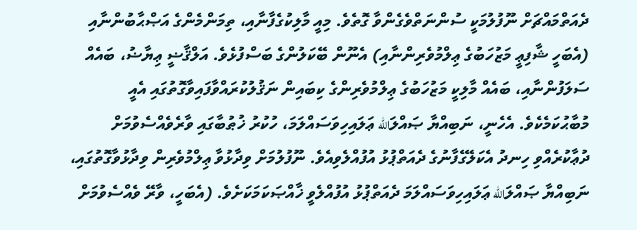ދެއަތްމައްޗަށް ނޫފުލުމަކީ ސުންނަތްވެގެންވާ ގޮތެވެ. މިއީ މާލިކުގެފާނާއި، ތިމަންމެންގެ އަޞްޙާބުންނާއި (އެބަހީ ޝާފިޢީ މަޒުހަބުގެ ޢިލްމުވެރިންނާއި) އެނޫން ބޭކަލުންގެ ބަސްފުޅެވެ. އަލްޤާޟީ ޢިޔާޟު، ބައެއް ސަލަފުންނާއި، ބައެއް މާލިކީ މަޒުހަބުގެ ޢިލްމުވެރިންގެ ކިބައިން ނަޤުލުކުރައްވާފައިވާގޮތުގައި އެއީ މުބާޙުކަމެކެވެ. އެހެނީ، ނަބިއްޔާ ޞައްލަالله ޢަލައިހިވަސައްލަމަ، ހުކުރު ޚުޠުބާގައި ވާރެވެއްސެވުމަށް ދުޢާކުރެއްވި ހިނދު އެކަލޭގެފާނުގެ ދެއަތްޕުޅު އުފުއްލެވިއެވެ. ނޫފުލުމަށް ވިދާޅުވާ ޢިލްމުވެރިން ވިދާޅުވާގޮތުގައި، ނަބިއްޔާ ޞައްލަالله ޢަލައިހިވަސައްލަމަ ދެއަތްޕުޅު އުފުއްލެވީ ޚާއްޞަކަމަކަށެވެ. (އެބަހީ، ވާރޭ ވެއްސެވުމަށް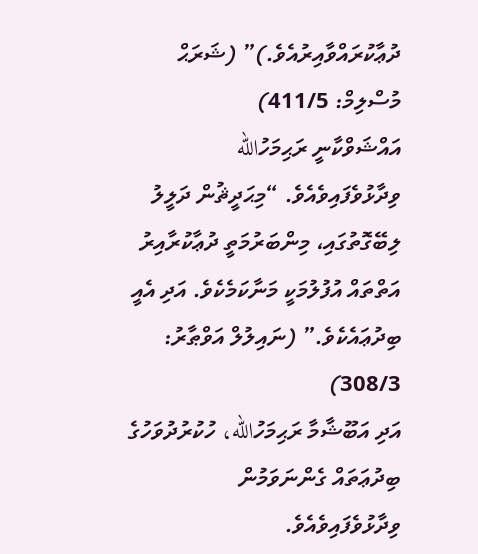ދުޢާކުރައްވާއިރުއެވެ.)” (ޝަރަޙް މުސްލިމް: 411/5)
އައްޝަވްކާނީ ރަޙިމަހުالله ވިދާޅުވެފައިވެއެވެ. “މިޙަދީޘުން ދަލީލު ލިބޭގޮތުގައި، މިންބަރުމަތީ ދުޢާކުރާއިރު އަތްތައް އުފުލުމަކީ މަނާކަމެކެވެ. އަދި އެއީ ބިދުޢައެކެވެ.” (ނައިލުލް އަވްޠާރު: 308/3)
އަދި އަބޫޝާމާ ރަޙިމަހުالله، ހުކުރުދުވަހުގެ ބިދުޢަތައް ގެންނަވަމުން ވިދާޅުވެފައިވެއެވެ.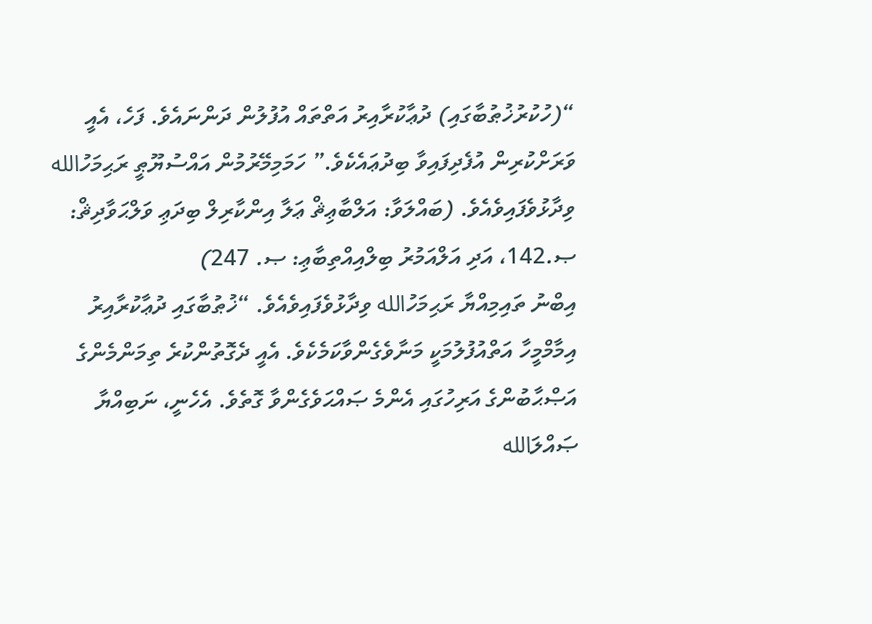“(ހުކުރުޚުޠުބާގައި) ދުޢާކުރާއިރު އަތްތައް އުފުލުން ދަންނައެވެ. ފަހެ، އެއީ ވަރަށްކުރިން އުފެދިފައިވާ ބިދުޢައެކެވެ.” ހަމަމިމޭރުމުން އައްސުޔޫޠީ ރަޙިމަހުالله ވިދާޅުވެފައިވެއެވެ. (ބައްލަވާ: އަލްބާޢިޘް ޢަލާ އިންކާރިލް ބިދަޢި ވަލްޙަވާދިޘް: ޞ.142، އަދި އަލްއަމުރު ބިލްއިއްތިބާޢި: ޞ. 247)
އިބްނު ތައިމިއްޔާ ރަޙިމަހުالله ވިދާޅުވެފައިވެއެވެ. “ޚުޠުބާގައި ދުޢާކުރާއިރު އިމާމްމީހާ އަތްއުފުލުމަކީ މަނާވެގެންވާކަމެކެވެ. އެއީ ދެގޮތުންކުރެ ތިމަންމެންގެ އަޞްޙާބުންގެ އަރިހުގައި އެންމެ ޞައްޙަވެގެންވާ ގޮތެވެ. އެހެނީ، ނަބިއްޔާ ޞައްލަالله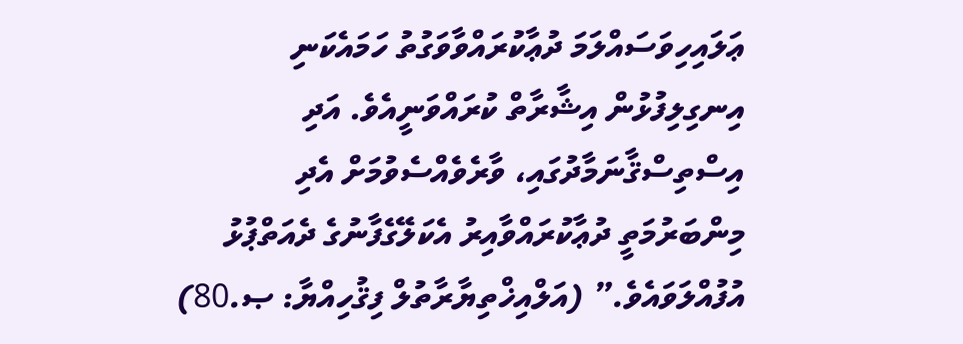ޢަލައިހިވަސައްލަމަ ދުޢާކުރައްވާވަގުތު ހަމައެކަނި އިނގިލިފުޅުން އިޝާރާތް ކުރައްވަނީއެވެ. އަދި އިސްތިސްޤާނަމާދުގައި، ވާރެވެއްސެވުމަށް އެދި މިންބަރުމަތީ ދުޢާކުރައްވާއިރު އެކަލޭގެފާނުގެ ދެއަތްޕުޅު އުފުއްލަވައެވެ.” (އަލްއިޚްތިޔާރާތުލް ފިޤުހިއްޔާ: ޞ.80)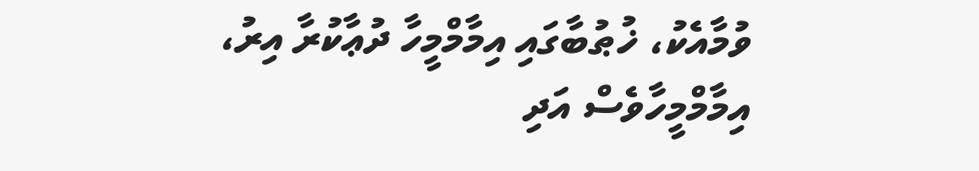ވުމާއެކު، ޚުޠުބާގައި އިމާމްމީހާ ދުޢާކުރާ އިރު، އިމާމްމީހާވެސް އަދި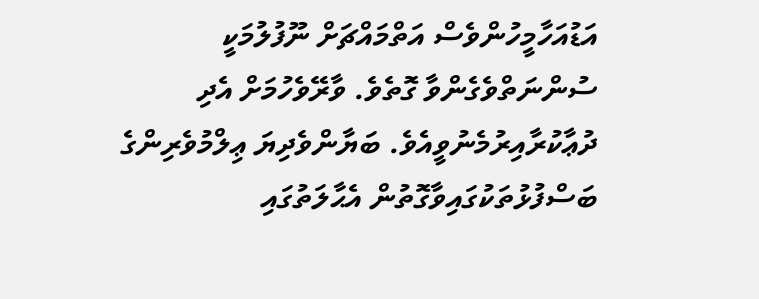އަޑުއަހާމީހުންވެސް އަތްމައްޗަށް ނޫފުލުމަކީ ސުންނަތްވެގެންވާ ގޮތެވެ. ވާރޭވެހުމަށް އެދި ދުޢާކުރާއިރުމެނުވީއެވެ. ބަޔާންވެދިޔަ ޢިލްމުވެރިންގެ ބަސްފުޅުތަކުގައިވާގޮތުން އެޙާލަތުގައި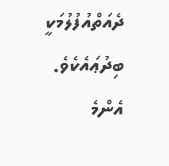ދެއަތްއުފުލުމަކީ ބިދުޢައެކެވެ. އެންމެ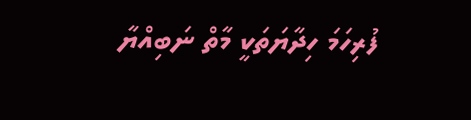ފުރިހަމަ ހިދާޔަތަކީ މާތް ނަބިއްޔާ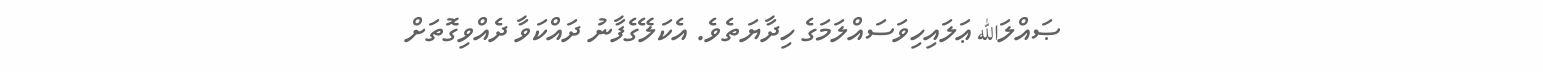ޞައްލަالله ޢަލައިހިވަސައްލަމަގެ ހިދާޔަތެވެ. އެކަލޭގެފާނު ދައްކަވާ ދެއްވިގޮތަށް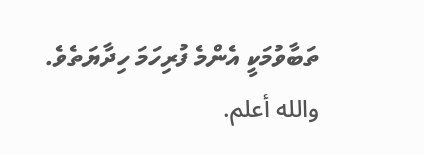ތަބާވުމަކީ އެންމެ ފުރިހަމަ ހިދާޔަތެވެ. والله أعلم.